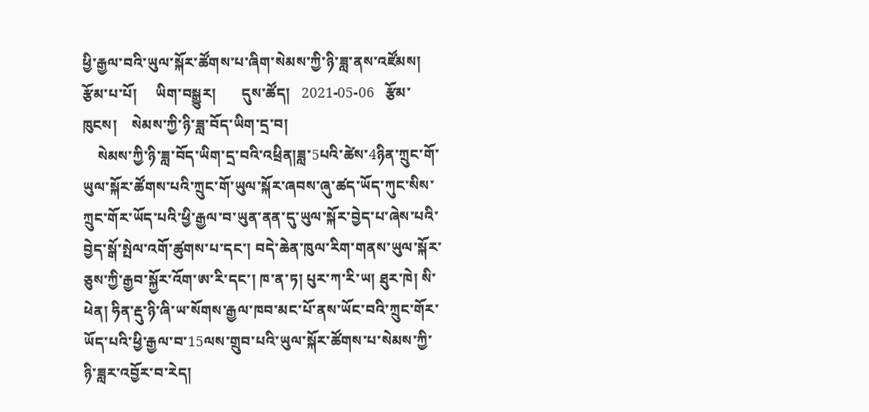ཕྱི་རྒྱལ་བའི་ཡུལ་སྐོར་ཚོགས་པ་ཞིག་སེམས་ཀྱི་ཉི་ཟླ་ནས་འཛོམས།
རྩོམ་པ་པོ།     ཡིག་བསྒྱུར།       དུས་ཚོད།   2021-05-06   རྩོམ་ཁུངས།    སེམས་ཀྱི་ཉི་ཟླ་བོད་ཡིག་དྲ་བ།
    སེམས་ཀྱི་ཉི་ཟླ་བོད་ཡིག་དྲ་བའི་འཕྲིན།ཟླ་5པའི་ཚེས་4ཉིན་ཀྲུང་གོ་ཡུལ་སྐོར་ཚོགས་པའི་ཀྲུང་གོ་ཡུལ་སྐོར་ཞབས་ཞུ་ཚད་ཡོད་ཀུང་སིས་ཀྲུང་གོར་ཡོད་པའི་ཕྱི་རྒྱལ་བ་ཡུན་ནན་དུ་ཡུལ་སྐོར་བྱེད་པ་ཞེས་པའི་བྱེད་སྒོ་སྤེལ་འགོ་ཚུགས་པ་དང་། བདེ་ཆེན་ཁུལ་རིག་གནས་ཡུལ་སྐོར་ཅུས་ཀྱི་རྒྱབ་སྐྱོར་འོག་ཨ་རི་དང་། ཁ་ན་ཏ། པུར་ཀ་རི་ཡ། ཐུར་ཁེ། སི་ཕེན། ཧིན་རྡུ་ཉི་ཞི་ཡ་སོགས་རྒྱལ་ཁབ་མང་པོ་ནས་ཡོང་བའི་ཀྲུང་གོར་ཡོད་པའི་ཕྱི་རྒྱལ་བ་15ལས་གྲུབ་པའི་ཡུལ་སྐོར་ཚོགས་པ་སེམས་ཀྱི་ཉི་ཟླར་འབྱོར་བ་རེད།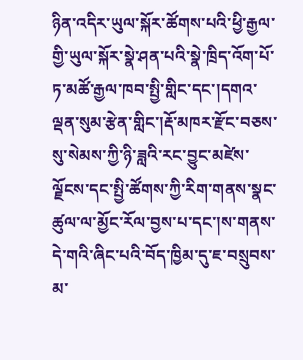ཉིན་འདིར་ཡུལ་སྐོར་ཚོགས་པའི་ཕྱི་རྒྱལ་གྱི་ཡུལ་སྐོར་སྣེ་ཤན་པའི་སྣེ་ཁྲིད་འོག་པོ་ཏ་མཚོ་རྒྱལ་ཁབ་སྤྱི་གླིང་དང་།དགའ་ལྡན་སུམ་རྩེན་གླིང་།རྡོ་མཁར་རྫོང་བཅས་སུ་སེམས་ཀྱི་ཉི་ཟླའི་རང་བྱུང་མཛེས་ལྗོངས་དང་སྤྱི་ཚོགས་ཀྱི་རིག་གནས་སྣང་ཚུལ་ལ་མྱོང་རོལ་བྱས་པ་དང་།ས་གནས་དེ་གའི་ཞིང་པའི་བོད་ཁྱིམ་དུ་ཇ་བསྲུབས་མ་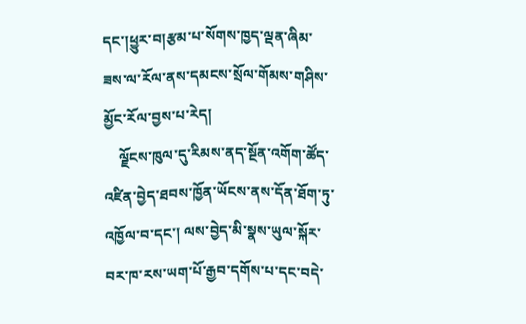དང་།ཕྱུར་བ།རྩམ་པ་སོགས་ཁྱད་ལྡན་ཞིམ་ཟས་ལ་རོལ་ནས་དམངས་སྲོལ་གོམས་གཤིས་མྱོང་རོལ་བྱས་པ་རེད།
    ལྗོངས་ཁུལ་དུ་རིམས་ནད་སྔོན་འགོག་ཚོད་འཛིན་བྱེད་ཐབས་ཁྱོན་ཡོངས་ནས་དོན་ཐོག་ཏུ་འཁྱོལ་བ་དང་། ལས་བྱེད་མི་སྣས་ཡུལ་སྐོར་བར་ཁ་རས་ཡག་པོ་རྒྱབ་དགོས་པ་དང་བདེ་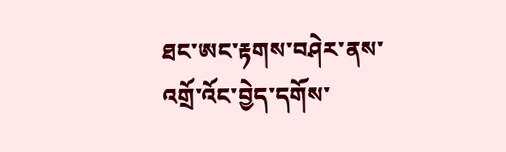ཐང་ཨང་རྟགས་བཤེར་ནས་འགྲོ་འོང་བྱེད་དགོས་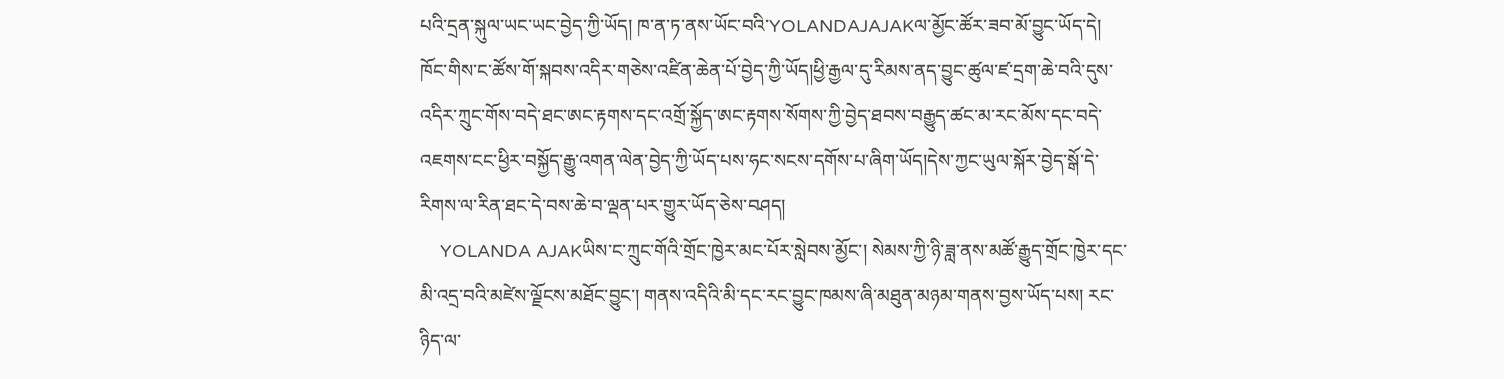པའི་དྲན་སྐུལ་ཡང་ཡང་བྱེད་ཀྱི་ཡོད། ཁ་ན་ཏ་ནས་ཡོང་བའི་YOLANDAJAJAKལ་མྱོང་ཚོར་ཟབ་མོ་བྱུང་ཡོད་དེ། ཁོང་གིས་ང་ཚོས་གོ་སྐབས་འདིར་གཅེས་འཛིན་ཆེན་པོ་བྱེད་ཀྱི་ཡོད།ཕྱི་རྒྱལ་དུ་རིམས་ནད་བྱུང་ཚུལ་ཛ་དྲག་ཆེ་བའི་དུས་འདིར་ཀྲུང་གོས་བདེ་ཐང་ཨང་རྟགས་དང་འགྲོ་སྐྱོད་ཨང་རྟགས་སོགས་ཀྱི་བྱེད་ཐབས་བརྒྱུད་ཚང་མ་རང་མོས་དང་བདེ་འཇགས་ངང་ཕྱིར་བསྐྱོད་རྒྱུ་འགན་ལེན་བྱེད་ཀྱི་ཡོད་པས་ཧང་སངས་དགོས་པ་ཞིག་ཡོད།དེས་ཀྱང་ཡུལ་སྐོར་བྱེད་སྒོ་དེ་རིགས་ལ་རིན་ཐང་དེ་བས་ཆེ་བ་ལྡན་པར་གྱུར་ཡོད་ཅེས་བཤད།
    YOLANDA AJAKཡིས་ང་ཀྲུང་གོའི་གྲོང་ཁྱེར་མང་པོར་སླེབས་མྱོང་། སེམས་ཀྱི་ཉི་ཟླ་ནས་མཚོ་རྒྱུད་གྲོང་ཁྱེར་དང་མི་འདྲ་བའི་མཛེས་ལྗོངས་མཐོང་བྱུང་། གནས་འདིའི་མི་དང་རང་བྱུང་ཁམས་ཞི་མཐུན་མཉམ་གནས་བྱས་ཡོད་པས། རང་ཉིད་ལ་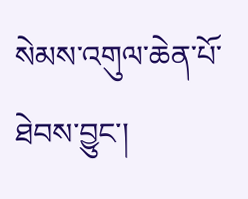སེམས་འགུལ་ཆེན་པོ་ཐེབས་བྱུང་།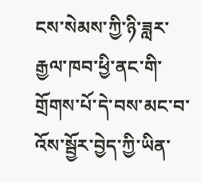ངས་སེམས་ཀྱི་ཉི་ཟླར་རྒྱལ་ཁབ་ཕྱི་ནང་གི་གྲོགས་པོ་དེ་བས་མང་བ་འོས་སྦྱོར་བྱེད་ཀྱི་ཡིན་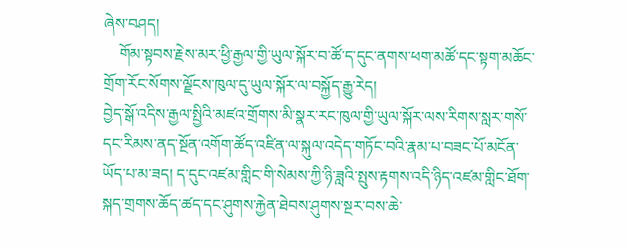ཞེས་བཤད།
    གོམ་སྟབས་རྗེས་མར་ཕྱི་རྒྱལ་གྱི་ཡུལ་སྐོར་བ་ཚོ་ད་དུང་ནགས་ཕག་མཚོ་དང་སྟག་མཆོང་གྲོག་རོང་སོགས་ལྗོངས་ཁུལ་དུ་ཡུལ་སྐོར་ལ་བསྐྱོད་རྒྱུ་རེད།
བྱེད་སྒོ་འདིས་རྒྱལ་སྤྱིའི་མཛའ་གྲོགས་མི་སྣར་རང་ཁུལ་གྱི་ཡུལ་སྐོར་ལས་རིགས་སླར་གསོ་དང་རིམས་ནད་སྔོན་འགོག་ཚོད་འཛིན་ལ་སྐུལ་འདེད་གཏོང་བའི་རྣམ་པ་བཟང་པོ་མངོན་ཡོད་པ་མ་ཟད། ད་དུང་འཛམ་གླིང་གི་སེམས་ཀྱི་ཉི་ཟླའི་སྤུས་རྟགས་འདི་ཉིད་འཛམ་གླིང་ཐོག་སྐད་གྲགས་ཆོད་ཚད་དང་ཤུགས་རྐྱེན་ཐེབས་ཤུགས་སྔར་བས་ཆེ་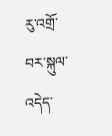རུ་འགྲོ་བར་སྐུལ་འདེད་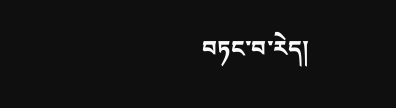བཏང་བ་རེད།